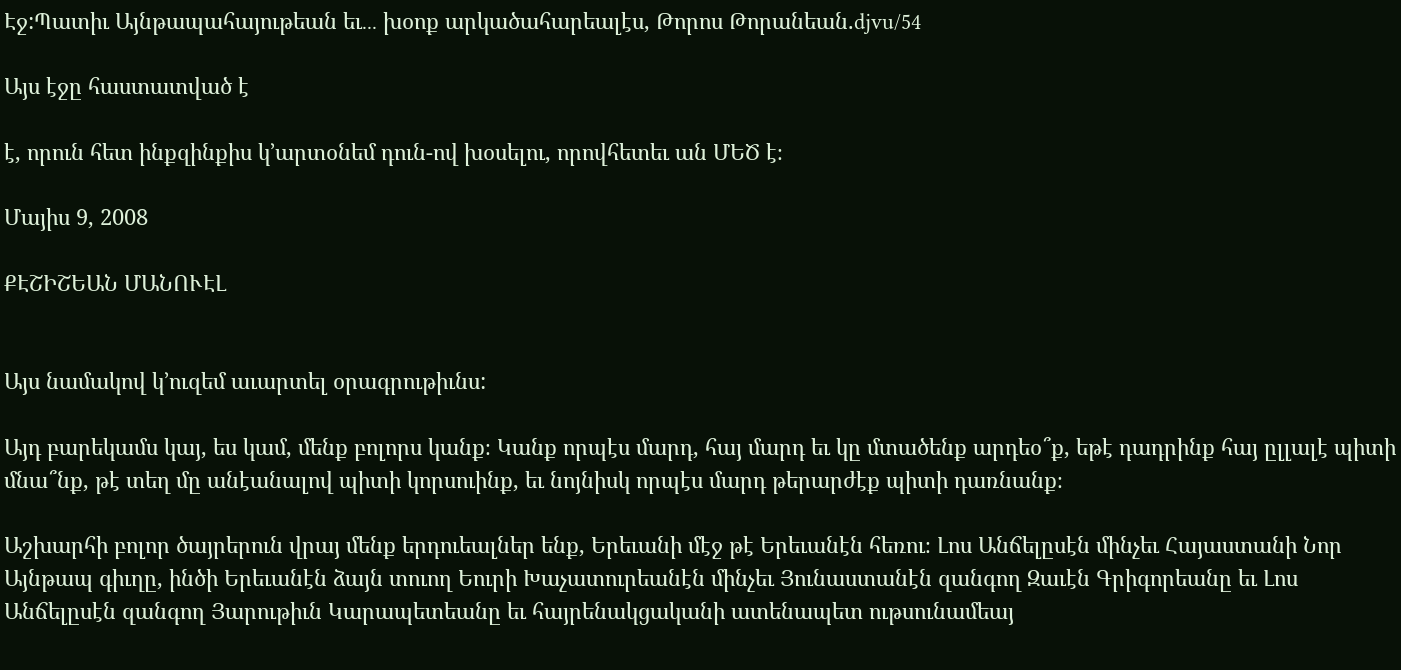Էջ:Պատիւ Այնթապահայութեան եւ․․․ խօոք արկածահարեալէս, Թորոս Թորանեան.djvu/54

Այս էջը հաստատված է

է, որուն հետ ինքզինքիս կ՚արտօնեմ դուն-ով խօսելու, որովհետեւ ան ՄԵԾ է։

Մայիս 9, 2008

ՔԷՇԻՇԵԱՆ ՄԱՆՈՒԷԼ


Այս նամակով կ՚ուզեմ աւարտել օրագրութիւնս:

Այդ բարեկամս կայ, ես կամ, մենք բոլորս կանք։ Կանք որպէս մարդ, հայ մարդ եւ կը մտածենք արդեօ՞ք, եթէ դադրինք հայ ըլլալէ պիտի մնա՞նք, թէ տեղ մը անէանալով պիտի կորսուինք, եւ նոյնիսկ որպէս մարդ թերարժէք պիտի դառնանք։

Աշխարհի բոլոր ծայրերուն վրայ մենք երդուեալներ ենք, Երեւանի մէջ թէ Երեւանէն հեռու։ Լոս Անճելըսէն մինչեւ Հայաստանի Նոր Այնթապ գիւղը, ինծի Երեւանէն ձայն տուող Եուրի Խաչատուրեանէն մինչեւ Յունաստանէն զանգող Զաւէն Գրիգորեանը եւ Լոս Անճելըսէն զանգող Յարութիւն Կարապետեանը եւ հայրենակցականի ատենապետ ութսունամեայ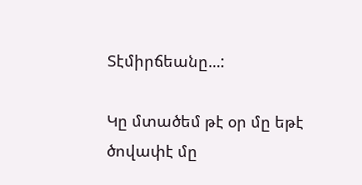Տէմիրճեանը...:

Կը մտածեմ թէ օր մը եթէ ծովափէ մը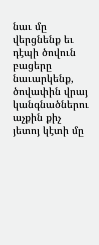նաւ մը վերցնենք եւ դէպի ծովուն բացերը նաւարկենք, ծովափին վրայ կանգնածներու աչքին քիչ յետոյ կէտի մը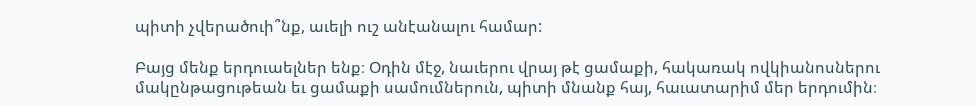պիտի չվերածուի՞նք, աւելի ուշ անէանալու համար:

Բայց մենք երդուաելներ ենք։ Օդին մէջ, նաւերու վրայ թէ ցամաքի, հակառակ ովկիանոսներու մակընթացութեան եւ ցամաքի սամումներուն, պիտի մնանք հայ, հաւատարիմ մեր երդումին։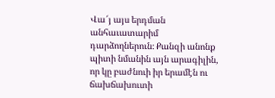Վա՜յ այս երդման անհաւատարիմ դարձողներուն։ Քանզի անոնք պիտի նմանին այն արագիլին, որ կը բաժնուի իր երամէն ու ճախճախուտի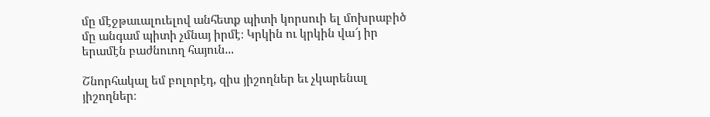մը մէջթաւալուելով անհետք պիտի կորսուի ել մոխրաբիծ մը անգամ պիտի չմնայ իրմէ։ Կրկին ու կրկին վա՜յ իր երամէն բաժնուող հայուն...

Շնորհակալ եմ բոլորէդ, զիս յիշողներ եւ չկարենալ յիշողներ։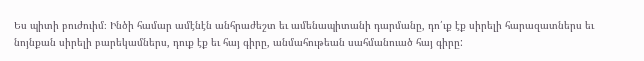Ես պիտի բուժուիմ։ Ինծի համար ամէնէն անհրաժեշտ եւ ամենապիտանի դարմանը, դո՛ւք էք սիրելի հարազատներս եւ նոյնքան սիրելի բարեկամներս, դուք էք եւ հայ գիրը, անմահութեան սահմանուած հայ գիրը: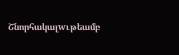Շնորհակալwւթեամբ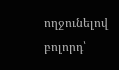ողջունելով բոլորդ՝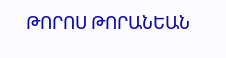ԹՈՐՈՍ ԹՈՐԱՆԵԱՆ